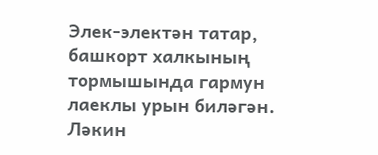Элек-электән татар, башкорт халкының тормышында гармун лаеклы урын биләгән. Ләкин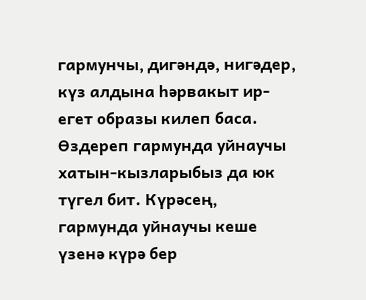гармунчы, дигәндә, нигәдер, күз алдына һәрвакыт ир-егет образы килеп баса. Өздереп гармунда уйнаучы хатын-кызларыбыз да юк түгел бит. Күрәсең, гармунда уйнаучы кеше үзенә күрә бер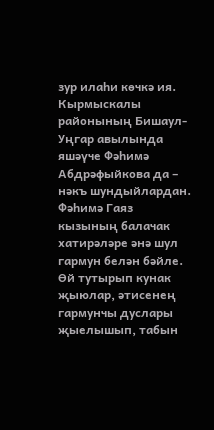зур илаһи көчкә ия. Кырмыскалы районының Бишаул-Уңгар авылында яшәүче Фәһимә Абдрәфыйкова да – нәкъ шундыйлардан.
Фәһимә Гаяз кызының балачак хатирәләре әнә шул гармун белән бәйле. Өй тутырып кунак җыюлар, әтисенең гармунчы дуслары җыелышып, табын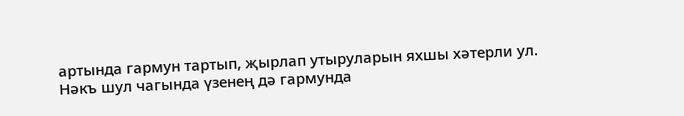артында гармун тартып, җырлап утыруларын яхшы хәтерли ул. Нәкъ шул чагында үзенең дә гармунда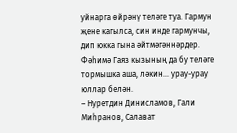уйнарга өйрәнү теләге туа. Гармун җене кагылса, син инде гармунчы, дип юкка гына әйтмәгәннәрдер. Фәһимә Гаяз кызының да бу теләге тормышка аша, ләкин... урау-урау юллар белән.
– Нуретдин Динисламов, Гали Миһранов, Салават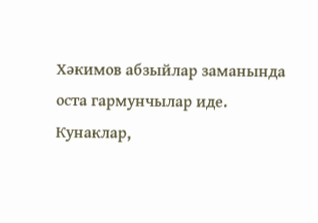Хәкимов абзыйлар заманында оста гармунчылар иде. Кунаклар,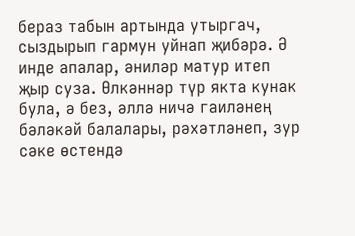бераз табын артында утыргач, сыздырып гармун уйнап җибәрә. Ә инде апалар, әниләр матур итеп җыр суза. Өлкәннәр түр якта кунак була, ә без, әллә ничә гаиләнең бәләкәй балалары, рәхәтләнеп, зур сәке өстендә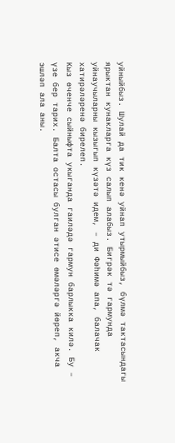уйныйбыз. Шулай да тик кенә уйнап утырмыйбыз, бүлмә тактасындагы ярыктан кунакларга күз салып алабыз. Бигрәк тә гармунда уйнаучыларны кызыгып күзәтә идем, – ди Фәһимә апа, балачак хатирәләренә бирелеп.
Кыз өченче сыйныфта укыганда гаиләдә гармун барлыкка килә. Бу – үзе бер тарих. Балта остасы булган әтисе өмәләргә йөреп, акча эшләп ала аны.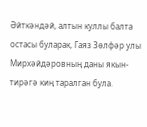Әйткәндәй, алтын куллы балта остасы буларак, Гаяз Зөлфәр улы Мирхәйдәровның даны якын-тирәгә киң таралган була.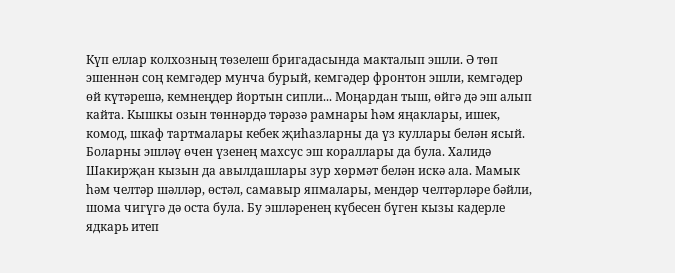Күп еллар колхозның төзелеш бригадасында макталып эшли. Ә төп эшеннән соң кемгәдер мунча бурый, кемгәдер фронтон эшли, кемгәдер өй күтәрешә, кемнеңдер йортын сипли... Моңардан тыш, өйгә дә эш алып кайта. Кышкы озын төннәрдә тәрәзә рамнары һәм яңаклары, ишек, комод, шкаф тартмалары кебек җиһазларны да үз куллары белән ясый. Боларны эшләү өчен үзенең махсус эш кораллары да була. Халидә Шакирҗан кызын да авылдашлары зур хөрмәт белән искә ала. Мамык һәм челтәр шәлләр, өстәл, самавыр япмалары, мендәр челтәрләре бәйли, шома чигүгә дә оста була. Бу эшләренең күбесен бүген кызы кадерле ядкарь итеп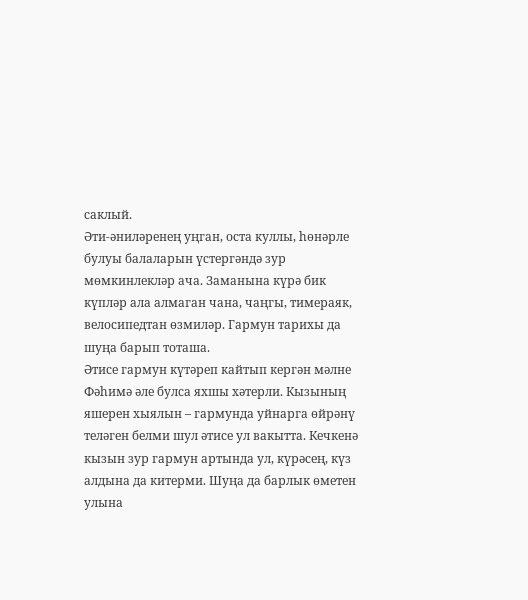саклый.
Әти-әниләренең уңган, оста куллы, һөнәрле булуы балаларын үстергәндә зур мөмкинлекләр ача. Заманына күрә бик күпләр ала алмаган чана, чаңгы, тимераяк, велосипедтан өзмиләр. Гармун тарихы да шуңа барып тоташа.
Әтисе гармун күтәреп кайтып кергән мәлне Фәһимә әле булса яхшы хәтерли. Кызының яшерен хыялын – гармунда уйнарга өйрәнү теләген белми шул әтисе ул вакытта. Кечкенә кызын зур гармун артында ул, күрәсең, күз алдына да китерми. Шуңа да барлык өметен улына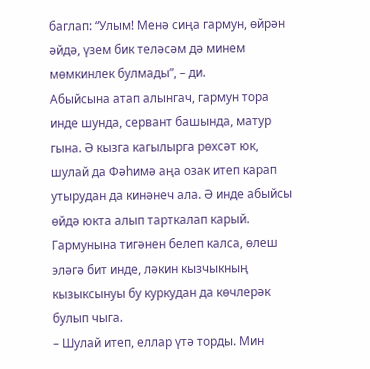баглап: “Улым! Менә сиңа гармун, өйрән әйдә, үзем бик теләсәм дә минем мөмкинлек булмады”, – ди.
Абыйсына атап алынгач, гармун тора инде шунда, сервант башында, матур гына. Ә кызга кагылырга рөхсәт юк, шулай да Фәһимә аңа озак итеп карап утырудан да кинәнеч ала. Ә инде абыйсы өйдә юкта алып тарткалап карый. Гармунына тигәнен белеп калса, өлеш эләгә бит инде, ләкин кызчыкның кызыксынуы бу куркудан да көчлерәк булып чыга.
– Шулай итеп, еллар үтә торды. Мин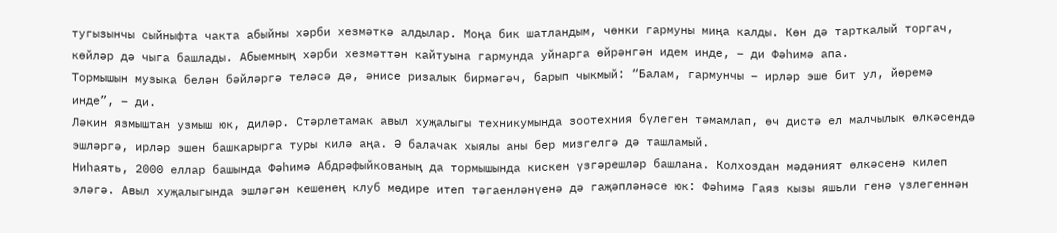тугызынчы сыйныфта чакта абыйны хәрби хезмәткә алдылар. Моңа бик шатландым, чөнки гармуны миңа калды. Көн дә тарткалый торгач, көйләр дә чыга башлады. Абыемның хәрби хезмәттән кайтуына гармунда уйнарга өйрәнгән идем инде, – ди Фәһимә апа.
Тормышын музыка белән бәйләргә теләсә дә, әнисе ризалык бирмәгәч, барып чыкмый: “Балам, гармунчы – ирләр эше бит ул, йөремә инде”, – ди.
Ләкин язмыштан узмыш юк, диләр. Стәрлетамак авыл хуҗалыгы техникумында зоотехния бүлеген тәмамлап, өч дистә ел малчылык өлкәсендә эшләргә, ирләр эшен башкарырга туры килә аңа. Ә балачак хыялы аны бер мизгелгә дә ташламый.
Ниһаять, 2000 еллар башында Фәһимә Абдрәфыйкованың да тормышында кискен үзгәрешләр башлана. Колхоздан мәдәният өлкәсенә килеп эләгә. Авыл хуҗалыгында эшләгән кешенең клуб мөдире итеп тәгаенләнүенә дә гаҗәпләнәсе юк: Фәһимә Гаяз кызы яшьли генә үзлегеннән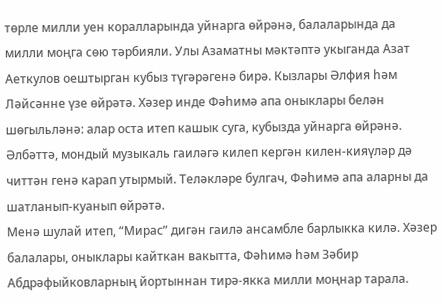төрле милли уен коралларында уйнарга өйрәнә, балаларында да милли моңга сөю тәрбияли. Улы Азаматны мәктәптә укыганда Азат Аеткулов оештырган кубыз түгәрәгенә бирә. Кызлары Әлфия һәм Ләйсәнне үзе өйрәтә. Хәзер инде Фәһимә апа оныклары белән шөгыльләнә: алар оста итеп кашык суга, кубызда уйнарга өйрәнә. Әлбәттә, мондый музыкаль гаиләгә килеп кергән килен-кияүләр дә читтән генә карап утырмый. Теләкләре булгач, Фәһимә апа аларны да шатланып-куанып өйрәтә.
Менә шулай итеп, “Мирас” дигән гаилә ансамбле барлыкка килә. Хәзер балалары, оныклары кайткан вакытта, Фәһимә һәм Зәбир Абдрәфыйковларның йортыннан тирә-якка милли моңнар тарала.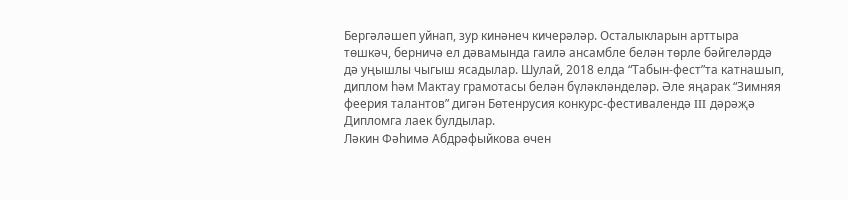Бергәләшеп уйнап, зур кинәнеч кичерәләр. Осталыкларын арттыра төшкәч, берничә ел дәвамында гаилә ансамбле белән төрле бәйгеләрдә дә уңышлы чыгыш ясадылар. Шулай, 2018 елда “Табын-фест”та катнашып, диплом һәм Мактау грамотасы белән бүләкләнделәр. Әле яңарак “Зимняя феерия талантов” дигән Бөтенрусия конкурс-фестивалендә III дәрәҗә Дипломга лаек булдылар.
Ләкин Фәһимә Абдрәфыйкова өчен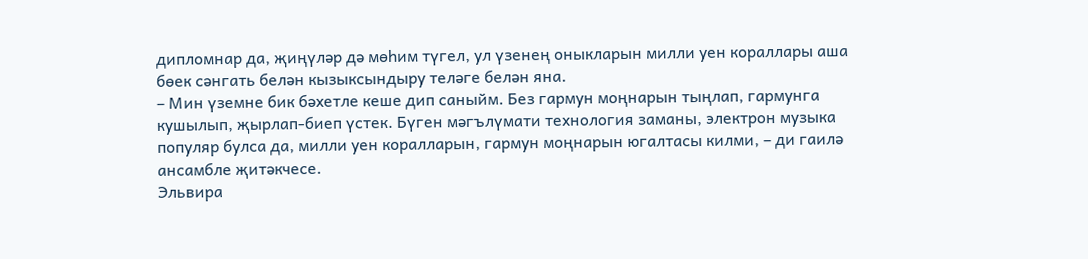дипломнар да, җиңүләр дә мөһим түгел, ул үзенең оныкларын милли уен кораллары аша бөек сәнгать белән кызыксындыру теләге белән яна.
– Мин үземне бик бәхетле кеше дип саныйм. Без гармун моңнарын тыңлап, гармунга кушылып, җырлап-биеп үстек. Бүген мәгълүмати технология заманы, электрон музыка популяр булса да, милли уен коралларын, гармун моңнарын югалтасы килми, – ди гаилә ансамбле җитәкчесе.
Эльвира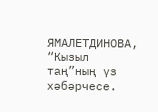ЯМАЛЕТДИНОВА,
“Кызыл таң”ның үз хәбәрчесе.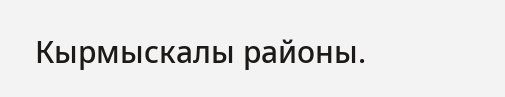Кырмыскалы районы.